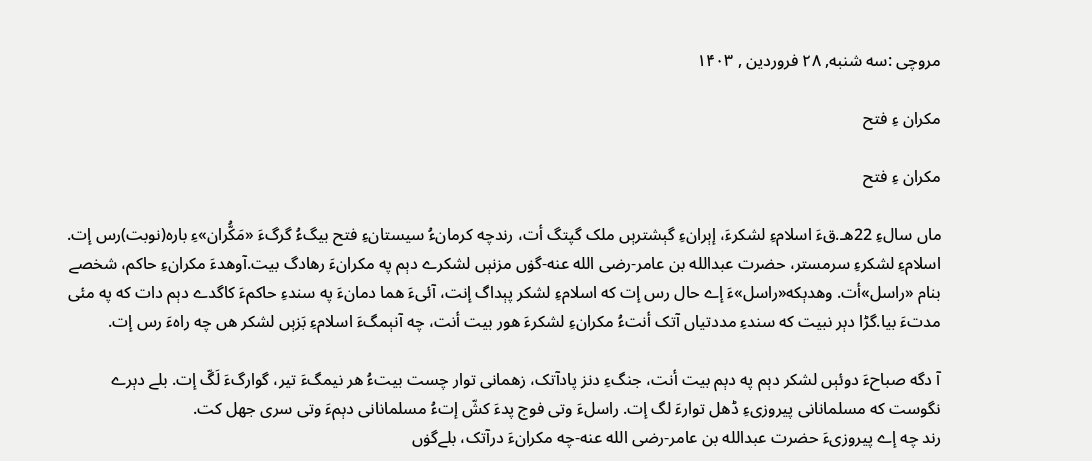مروچی :سه شنبه, ۲۸ فروردین , ۱۴۰۳

مکران ءِ فتح

مکران ءِ فتح

ماں سالءِ 22هـ.قءَ اسلامءِ لشکرءَ، إٻرانءِ گٻشترٻں ملک گپتگ أت، رندچه کرمانءُ سیستانءِ فتح بیگءُ گرگءَ «مَکُّران»ءِ باره(نوبت)رس إت.
اسلامءِ لشکرءِ سرمستر، حضرت عبدالله بن عامر-رضی الله عنه-گۏں مزنٻں لشکرے دٻم په مکرانءَ رهادگ بیت.آوهدءَ مکرانءِ حاکم، شخصے بنام «راسل»أت. وهدٻکه«راسل»ءَ إے حال رس إت که اسلامءِ لشکر پٻداگ إنت، آئیءَ هما دمانءَ په سندءِ حاکمءَ کاگدے دٻم دات که په مئی مدتءَ بیا.گڑا دٻر نبیت که سندءِ مددتیاں آتک أنتءُ مکرانءِ لشکرءَ هور بیت أنت، چه آنٻمگءَ اسلامءِ بَزٻں لشکر هں چه راهءَ رس إت.

آ دگه صباحءَ دوئٻں لشکر دٻم په دٻم بیت أنت، جنگءِ دنز پادآتک، زهمانی توار چست بیتءُ هر نیمگءَ تیر، گوارگءَ لَگّ إت. بلے دٻرے نگوست که مسلمانانی پیروزیءِ ڈهل توارءَ لگ إت. راسلءَ وتی فوج پدءَ کشّ إتءُ مسلمانانی دٻمءَ وتی سری جهل کت.
رند چه إے پیروزیءَ حضرت عبدالله بن عامر-رضی الله عنه-چه مکرانءَ درآتک، بلےگۏں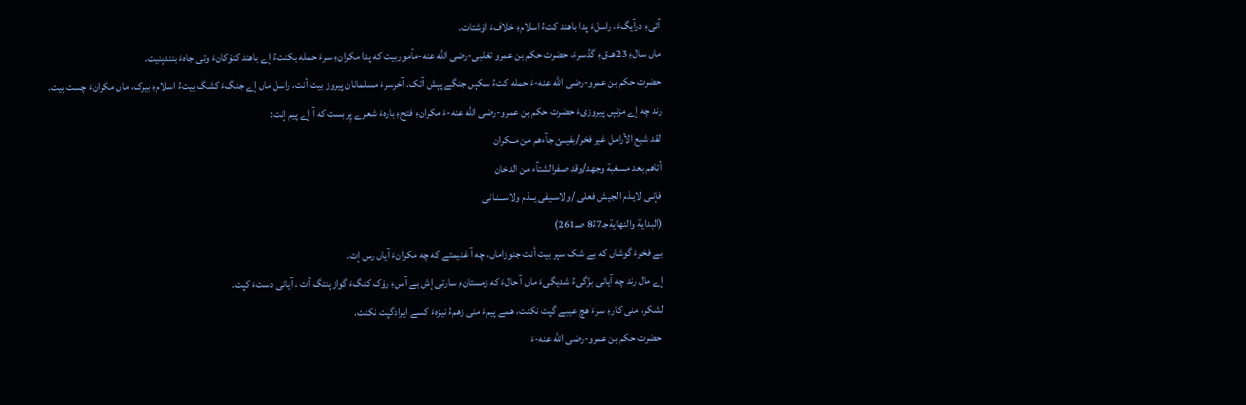آئیءِ درآیگءَ، راسلءَ پدا باهند کتءُ اسلامءِ خلافءَ اۏشتات.
ماں سالءِ 23هـ.قءِ گڈسرءَ، حضرت حکم بن عمرو تغلبی-رضی الله عنه-مأموربیت که پدا مکرانءِ سرءَ حمله بکنتءُ إے باهند کنۏکانءَ وتی جاهءَ بنندٻنیت.
حضرت حکم بن عمرو-رضی الله عنه-ءَ حمله کتءُ سکٻں جنگے پٻش آتک. آخرسرءَ مسلمانان پیروز بیت أنت، راسل ماں إے جنگءَ کشگ بیتءُ اسلامءِ بیرک، ماں مکرانءَ چست بیت.
رند چه إے مزنٻں پیروزیءَ حضرت حکم بن عمرو-رضی الله عنه-ءَ مکرانءِ فتحءِ بارهءَ شعرے پِربست که آ إے پیم إنت:
لقد شبع الأرامل غیر فخر/بفیــئ جآءهم من مــکران
أتاهم بعد مسغبة وجهد/وقد صفرالشتآء من الدخان
فإنـی لایـذم الجیش فعلی /ولاسـیفی یــذم ولاســنـانی
(البدایة والنهایةجـ7ءُ8 صـ261)
بے فخرءَ گوشاں که بے شک سٻر بیت أنت جنوزاماں، چه آ غنیمتے که چه مکرانءَ آیاں رس إت.
إے مال رند چه آیانی بزّگیءُ شدیگیءَ ماں آ حالءَ که زمستانءِ سارتی إش بے آسءِ رۏک کنگءَ گوازٻنتگ أت ، آیانی دستءَ کپت.
لشکر، منی کارءِ سرءَ هچ عیبے گپت نکنت، همے پیمءَ منی زهمءُ نیزهءَ کسے ایرادگپت نکنت.
 حضرت حکم بن عمرو-رضی الله عنه-ءَ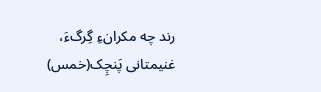رند چه مکرانءِ گِرگءَ، غنیمتانی پَنچِک(خمس)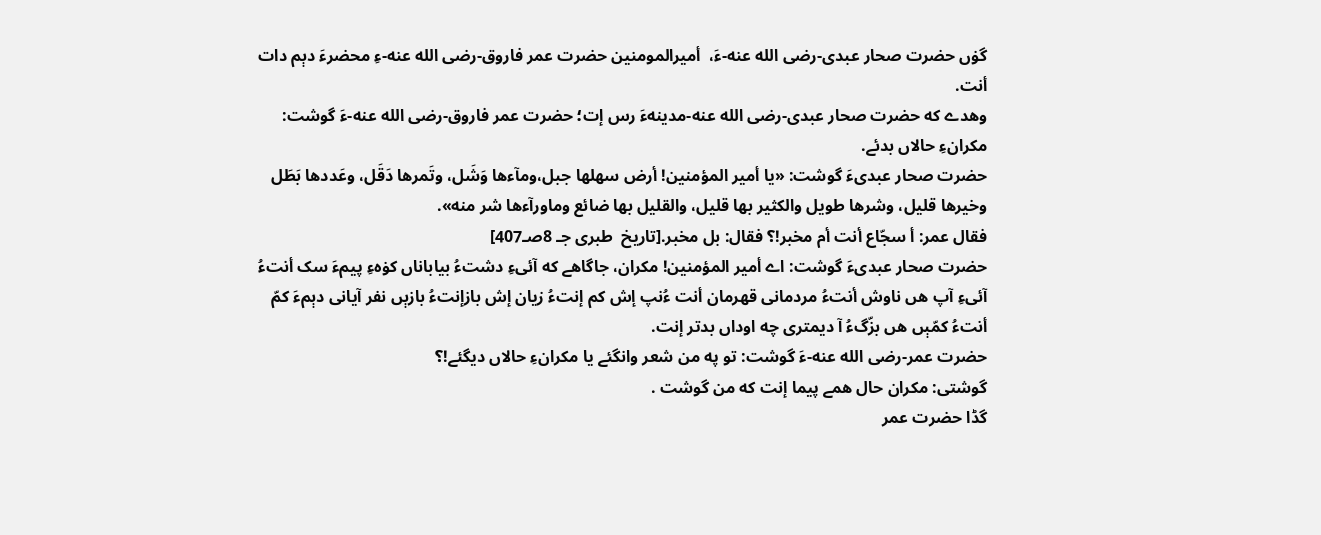گۏں حضرت صحار عبدی-رضی الله عنه-ءَ،  أمیرالمومنین حضرت عمر فاروق-رضی الله عنه-ءِ محضرءَ دٻم دات أنت.
وهدے که حضرت صحار عبدی-رضی الله عنه-مدینهءَ رس إت؛ حضرت عمر فاروق-رضی الله عنه-ءَ گوشت: مکرانءِ حالاں بدئے.
حضرت صحار عبدیءَ گوشت: «یا أمیر المؤمنین! أرض سهلها جبل،ومآءها وَشَل، وتَمرها دَقَل، وعَددها بَطَل وخیرها قلیل، وشرها طویل والکثیر بها قلیل، والقلیل بها ضائع وماورآءها شر منه».
فقال عمر: أ سجّاع أنت أم مخبر!؟ فقال: بل مخبر.[تاریخ  طبری جـ 8صـ407]
حضرت صحار عبدیءَ گوشت: اے أمیر المؤمنین! مکران، جاگاهے که آئیءِ دشتءُ بیاباناں کۏهءِ پیمءَ سک أنتءُ آئیءِ آپ هں ناوش أنتءُ مردمانی قهرمان أنت ءُنپ إش کم إنتءُ زیان إش بازإنتءُ بازٻں نفر آیانی دٻمءَ کمّ أنتءُ کمّٻں هں بزّگءُ آ دیمتری چه اوداں بدتر إنت.
حضرت عمر-رضی الله عنه-ءَ گوشت: تو په من شعر وانگئے یا مکرانءِ حالاں دیگئے!؟
گوشتی: مکران حال همے پیما إنت که من گوشت .
گڈا حضرت عمر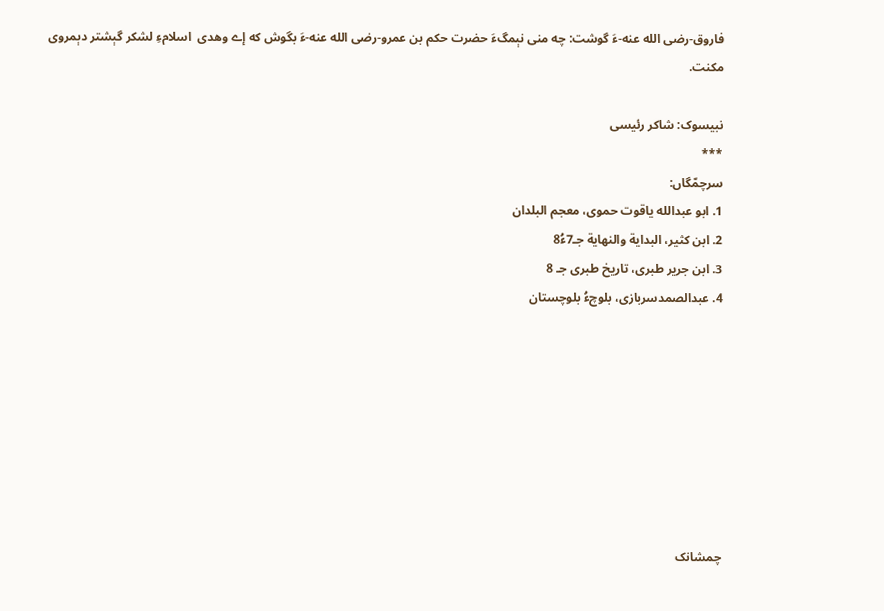فاروق-رضی الله عنه-ءَ گوشت: چه منی نٻمگءَ حضرت حکم بن عمرو-رضی الله عنه-ءَ بگوش که إے وهدی  اسلامءِ لشکر گٻشتر دٻمروی مکنت.

نبیسوک: شاکر رئیسی
***
سرچمّگاں:
1. ابو عبدالله یاقوت حموی، معجم البلدان
2. ابن کثیر، البدایة والنهاية جـ7ءُ8
3. ابن جریر طبری، تاریخ طبری جـ 8
4. عبدالصمدسربازی، بلوچءُ بلوچستان








چمشانک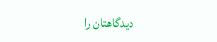دیدگاهتان را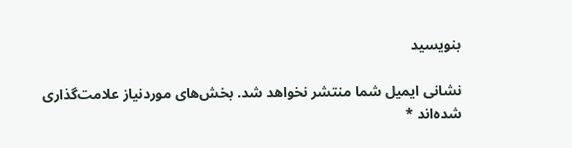بنویسید

نشانی ایمیل شما منتشر نخواهد شد. بخش‌های موردنیاز علامت‌گذاری شده‌اند *